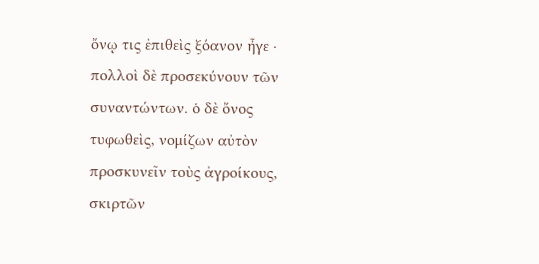ὄνῳ τις ἐπιθεὶς ξόανον ἦγε · πολλοὶ δὲ προσεκύνουν τῶν συναντώντων. ὁ δὲ ὄνος τυφωθεὶς, νομίζων αὐτὸν προσκυνεῖν τοὺς ἀγροίκους, σκιρτῶν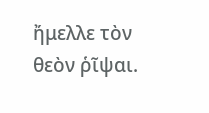ἤμελλε τὸν θεὸν ῥῖψαι.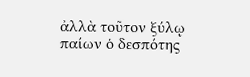ἀλλὰ τοῦτον ξύλῳ παίων ὁ δεσπότης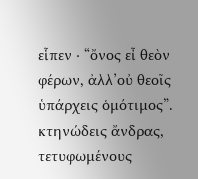εἷπεν · “ὄνος εἶ θεὸν φέρων, ἀλλ’οὐ θεοῖς ὑπάρχεις ὁμότιμος”. κτηνώδεις ἄνδρας, τετυφωμένους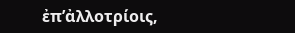ἐπ’ἀλλοτρίοις,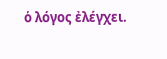ὁ λόγος ἐλέγχει.